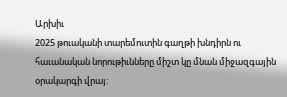Արխիւ
2025 թուականի տարեմուտին գաղթի խնդիրն ու հաւանական նորութիւնները միշտ կը մնան միջազգային օրակարգի վրայ: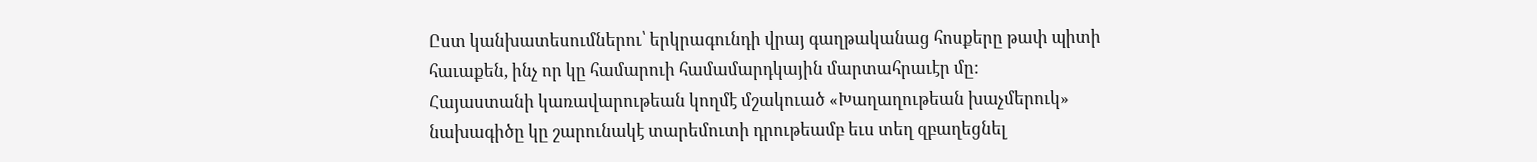Ըստ կանխատեսումներու՝ երկրագունդի վրայ գաղթականաց հոսքերը թափ պիտի հաւաքեն, ինչ որ կը համարուի համամարդկային մարտահրաւէր մը:
Հայաստանի կառավարութեան կողմէ մշակուած «Խաղաղութեան խաչմերուկ» նախագիծը կը շարունակէ տարեմուտի դրութեամբ եւս տեղ զբաղեցնել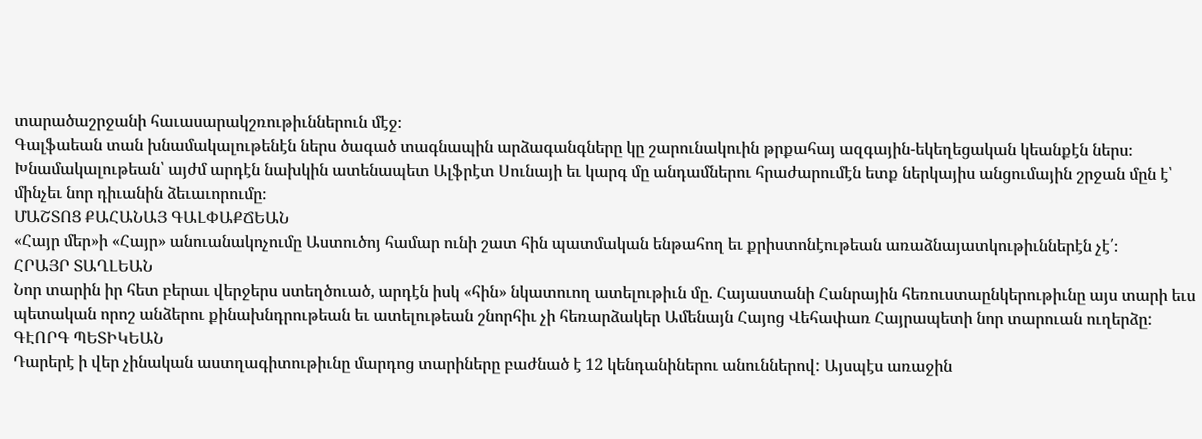տարածաշրջանի հաւասարակշռութիւններուն մէջ։
Գալֆաեան տան խնամակալութենէն ներս ծագած տագնապին արձագանգները կը շարունակուին թրքահայ ազգային-եկեղեցական կեանքէն ներս։ Խնամակալութեան՝ այժմ արդէն նախկին ատենապետ Ալֆրէտ Սունայի եւ կարգ մը անդամներու հրաժարումէն ետք ներկայիս անցումային շրջան մըն է՝ մինչեւ նոր դիւանին ձեւաւորումը։
ՄԱՇՏՈՑ ՔԱՀԱՆԱՅ ԳԱԼՓԱՔՃԵԱՆ
«Հայր մեր»ի «Հայր» անուանակոչումը Աստուծոյ համար ունի շատ հին պատմական ենթահող եւ քրիստոնէութեան առաձնայատկութիւններէն չէ՛։
ՀՐԱՅՐ ՏԱՂԼԵԱՆ
Նոր տարին իր հետ բերաւ վերջերս ստեղծուած, արդէն իսկ «հին» նկատուող ատելութիւն մը. Հայաստանի Հանրային հեռուստաընկերութիւնը այս տարի եւս պետական որոշ անձերու քինախնդրութեան եւ ատելութեան շնորհիւ չի հեռարձակեր Ամենայն Հայոց Վեհափառ Հայրապետի նոր տարուան ուղերձը:
ԳԷՈՐԳ ՊԵՏԻԿԵԱՆ
Դարերէ ի վեր չինական աստղագիտութիւնը մարդոց տարիները բաժնած է 12 կենդանիներու անուններով: Այսպէս առաջին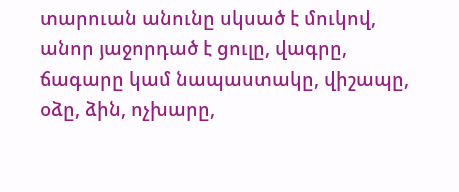տարուան անունը սկսած է մուկով, անոր յաջորդած է ցուլը, վագրը, ճագարը կամ նապաստակը, վիշապը, օձը, ձին, ոչխարը,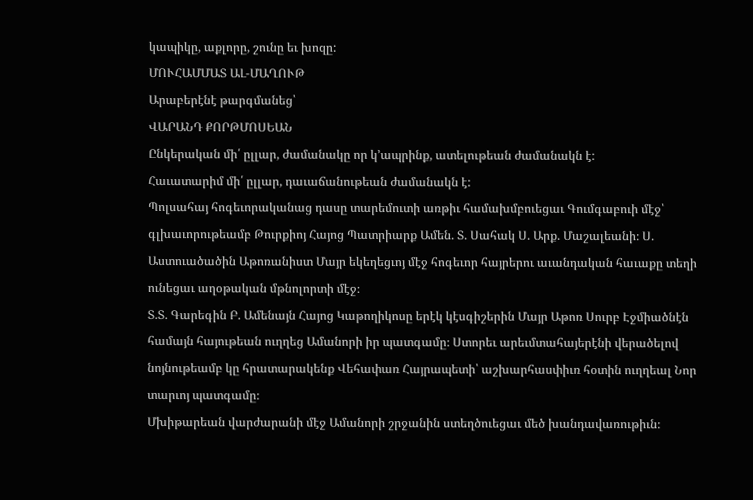կապիկը, աքլորը, շունը եւ խոզը:
ՄՈՒՀԱՄՄԱՏ ԱԼ-ՄԱՂՈՒԹ
Արաբերէնէ թարգմանեց՝
ՎԱՐԱՆԴ ՔՈՐԹՄՈՍԵԱՆ
Ընկերական մի՛ ըլլար, ժամանակը որ կ՚ապրինք, ատելութեան ժամանակն է:
Հաւատարիմ մի՛ ըլլար, դաւաճանութեան ժամանակն է:
Պոլսահայ հոգեւորականաց դասը տարեմուտի առթիւ համախմբուեցաւ Գումգաբուի մէջ՝ գլխաւորութեամբ Թուրքիոյ Հայոց Պատրիարք Ամեն. Տ. Սահակ Ս. Արք. Մաշալեանի։ Ս. Աստուածածին Աթոռանիստ Մայր եկեղեցւոյ մէջ հոգեւոր հայրերու աւանդական հաւաքը տեղի ունեցաւ աղօթական մթնոլորտի մէջ։
Տ.Տ. Գարեգին Բ. Ամենայն Հայոց Կաթողիկոսը երէկ կէսգիշերին Մայր Աթոռ Սուրբ Էջմիածնէն համայն հայութեան ուղղեց Ամանորի իր պատգամը։ Ստորեւ արեւմտահայերէնի վերածելով նոյնութեամբ կը հրատարակենք Վեհափառ Հայրապետի՝ աշխարհասփիւռ հօտին ուղղեալ Նոր տարւոյ պատգամը։
Մխիթարեան վարժարանի մէջ Ամանորի շրջանին ստեղծուեցաւ մեծ խանդավառութիւն։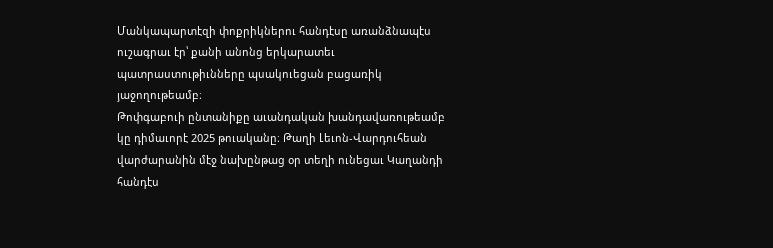Մանկապարտէզի փոքրիկներու հանդէսը առանձնապէս ուշագրաւ էր՝ քանի անոնց երկարատեւ պատրաստութիւնները պսակուեցան բացառիկ յաջողութեամբ։
Թոփգաբուի ընտանիքը աւանդական խանդավառութեամբ կը դիմաւորէ 2025 թուականը։ Թաղի Լեւոն-Վարդուհեան վարժարանին մէջ նախընթաց օր տեղի ունեցաւ Կաղանդի հանդէս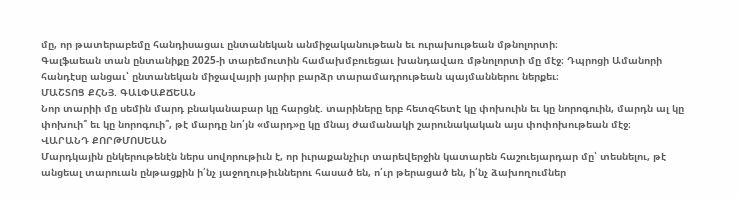մը, որ թատերաբեմը հանդիսացաւ ընտանեկան անմիջականութեան եւ ուրախութեան մթնոլորտի։
Գալֆաեան տան ընտանիքը 2025-ի տարեմուտին համախմբուեցաւ խանդավառ մթնոլորտի մը մէջ։ Դպրոցի Ամանորի հանդէսը անցաւ՝ ընտանեկան միջավայրի յարիր բարձր տարամադրութեան պայմաններու ներքեւ։
ՄԱՇՏՈՑ ՔՀՆՅ. ԳԱԼՓԱՔՃԵԱՆ
Նոր տարիի մը սեմին մարդ բնականաբար կը հարցնէ. տարիները երբ հետզհետէ կը փոխուին եւ կը նորոգուին, մարդն ալ կը փոխուի՞ եւ կը նորոգուի՞, թէ մարդը նո՛յն «մարդ»ը կը մնայ ժամանակի շարունակական այս փոփոխութեան մէջ։
ՎԱՐԱՆԴ ՔՈՐԹՄՈՍԵԱՆ
Մարդկային ընկերութենէն ներս սովորութիւն է, որ իւրաքանչիւր տարեվերջին կատարեն հաշուեյարդար մը՝ տեսնելու, թէ անցեալ տարուան ընթացքին ի՛նչ յաջողութիւններու հասած են, ո՛ւր թերացած են, ի՛նչ ձախողումներ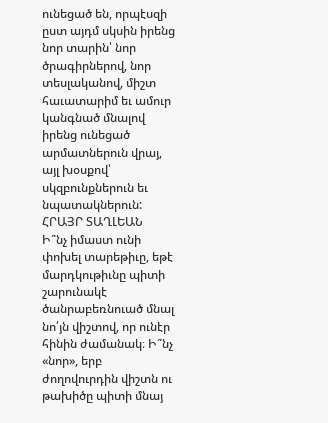ունեցած են, որպէսզի ըստ այդմ սկսին իրենց նոր տարին՝ նոր ծրագիրներով, նոր տեսլականով, միշտ հաւատարիմ եւ ամուր կանգնած մնալով իրենց ունեցած արմատներուն վրայ, այլ խօսքով՝ սկզբունքներուն եւ նպատակներուն:
ՀՐԱՅՐ ՏԱՂԼԵԱՆ
Ի՞նչ իմաստ ունի փոխել տարեթիւը, եթէ մարդկութիւնը պիտի շարունակէ ծանրաբեռնուած մնալ նո՛յն վիշտով, որ ունէր հինին ժամանակ։ Ի՞նչ «նոր», երբ ժողովուրդին վիշտն ու թախիծը պիտի մնայ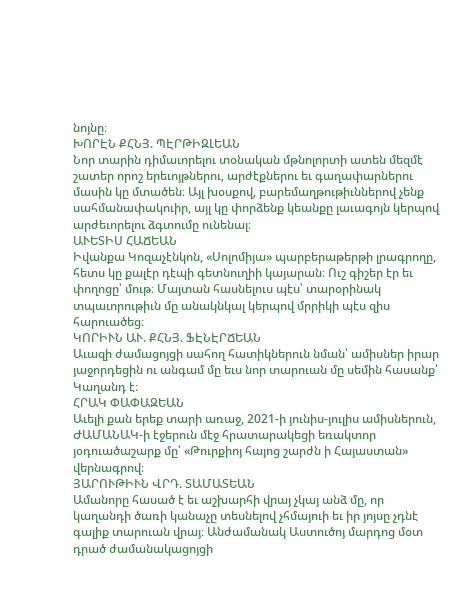նոյնը։
ԽՈՐԷՆ ՔՀՆՅ. ՊԷՐԹԻԶԼԵԱՆ
Նոր տարին դիմաւորելու տօնական մթնոլորտի ատեն մեզմէ շատեր որոշ երեւոյթներու, արժէքներու եւ գաղափարներու մասին կը մտածեն։ Այլ խօսքով, բարեմաղթութիւններով չենք սահմանափակուիր, այլ կը փորձենք կեանքը լաւագոյն կերպով արժեւորելու ձգտումը ունենալ։
ԱՒԵՏԻՍ ՀԱՃԵԱՆ
Իվանքա Կոզաչէնկոն, «Սոլոմիյա» պարբերաթերթի լրագրողը, հետս կը քալէր դէպի գետնուղիի կայարան։ Ուշ գիշեր էր եւ փողոցը՝ մութ։ Մայտան հասնելուս պէս՝ տարօրինակ տպաւորութիւն մը անակնկալ կերպով մրրիկի պէս զիս հարուածեց։
ԿՈՐԻՒՆ ԱՒ. ՔՀՆՅ. ՖԷՆԷՐՃԵԱՆ
Աւազի ժամացոյցի սահող հատիկներուն նման՝ ամիսներ իրար յաջորդեցին ու անգամ մը եւս նոր տարուան մը սեմին հասանք՝ Կաղանդ է։
ՀՐԱԿ ՓԱՓԱԶԵԱՆ
Աւելի քան երեք տարի առաջ, 2021-ի յունիս-յուլիս ամիսներուն, ԺԱՄԱՆԱԿ-ի էջերուն մէջ հրատարակեցի եռակտոր յօդուածաշարք մը՝ «Թուրքիոյ հայոց շարժն ի Հայաստան» վերնագրով։
ՅԱՐՈՒԹԻՒՆ ՎՐԴ. ՏԱՄԱՏԵԱՆ
Ամանորը հասած է եւ աշխարհի վրայ չկայ անձ մը, որ կաղանդի ծառի կանաչը տեսնելով չհմայուի եւ իր յոյսը չդնէ գալիք տարուան վրայ։ Անժամանակ Աստուծոյ մարդոց մօտ դրած ժամանակացոյցի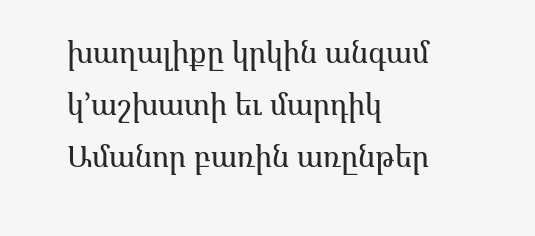խաղալիքը կրկին անգամ կ՚աշխատի եւ մարդիկ Ամանոր բառին առընթեր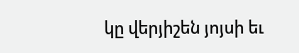կը վերյիշեն յոյսի եւ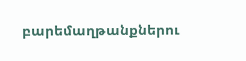բարեմաղթանքներու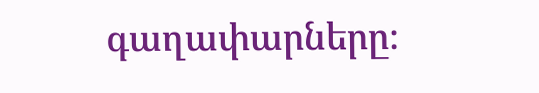գաղափարները։